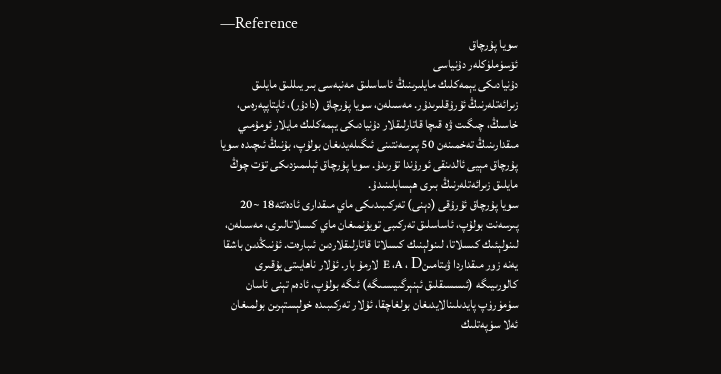—Reference
سويا پۇرچاق
ئۆسۈملۈكلەر دۇنياسى
دۇنيادىكى يېمەكلىك مايلىرىنىڭ ئاساسلىق مەنبەسى بىر يىللىق مايلىق زىرائەتلەرنىڭ ئۇرۇقلىرىدۇر. مەسىلەن، سويا پۇرچاق (دادۇر)، ئاپتاپپەرەس، خاسىڭ، چىگىت ۋە قىچا قاتارلىقلار دۇنيادىكى يېمەكلىك مايلار ئومۇمىي مىقدارىنىڭ تەخمىنەن 50 پىرسەنتىنى ئىگىلەيدىغان بولۇپ، بۇنىڭ ئىچىدە سويا پۇرچاق مېيى ئالدىنقى ئورۇندا تۇرىدۇ. سويا پۇرچاق ئېلىمىزدىكى تۆت چوڭ مايلىق زىرائەتلەرنىڭ بىرى ھېسابلىنىدۇ.
سويا پۇرچاق ئۇرۇقى (دېنى) تەركىبىدىكى ماي مىقدارى ئادەتتە18 ~20 پىرسەنت بولۇپ، ئاساسلىق تەركىبى تويۇنمىغان ماي كىسلاتالىرى، مەسىلەن، لىنولېئىك كىسلاتا، لىنولېنىك كىسلاتا قاتارلىقلاردىن ئىبارەت. ئۇنىڭدىن باشقا يەنە زور مىقداردا ۋىتامىنE ،A ، D لارمۇ بار. ئۇلار ناھايىتى يۇقىرى كالورىيىگە (ئىسسىقلىق ئېنېرگىيىسىگە) ئىگە بولۇپ، ئادەم تېنى ئاسان سۈمۈرۈپ پايدىلىنالايدىغان بولغاچقا، ئۇلار تەركىبىدە خولېستېرىن بولمىغان ئەلا سۈپەتلىك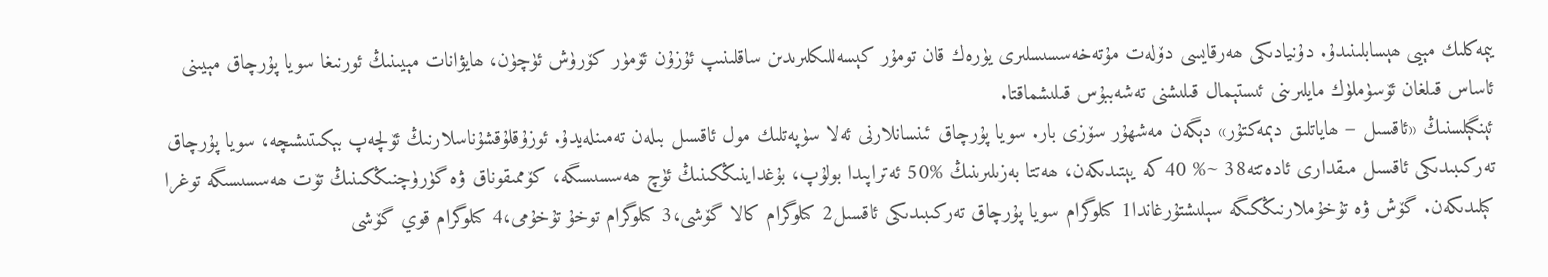يېمەكلىك مېيى ھېسابلىنىدۇ. دۇنيادىكى ھەرقايسى دۆلەت مۇتەخەسسىسلىرى يۈرەك قان تومۇر كېسەللىكلىرىدىن ساقلىنىپ ئۇزۇن ئۆمۈر كۆرۈش ئۈچۈن، ھايۋانات مېيىنىڭ ئورنىغا سويا پۇرچاق مېيىنى ئاساس قىلغان ئۆسۈملۈك مايلىرىنى ئىستېمال قىلىشنى تەشەببۇس قىلىشماقتا.
ئېنگېلسنىڭ «ئاقسىل − ھاياتلىق دېمەكتۇر» دېگەن مەشھۇر سۆزى بار. سويا پۇرچاق ئىنسانلارنى ئەلا سۈپەتلىك مول ئاقسىل بىلەن تەمىنلەيدۇ. ئوزۇقلۇقشۇناسلارنىڭ ئۆلچەپ بېكىتىشىچە، سويا پۇرچاق تەركىبىدىكى ئاقسىل مىقدارى ئادەتتە38 ~% 40كە يېتىدىكەن، ھەتتا بەزىلىرىنىڭ %50 ئەتراپىدا بولۇپ، بۇغداينىڭكىنىڭ ئۈچ ھەسسىسىگە، كۆممىقوناق ۋە گۈرۈچنىڭكىنىڭ تۆت ھەسسىسىگە توغرا كېلىدىكەن. گۆش ۋە تۇخۇملارنىڭكىگە سېلىشتۇرغاندا1 كىلوگرام سويا پۇرچاق تەركىبىدىكى ئاقسىل2 كىلوگرام كالا گۆشى،3 كىلوگرام توخۇ تۇخۇمى،4 كىلوگرام قوي گۆشى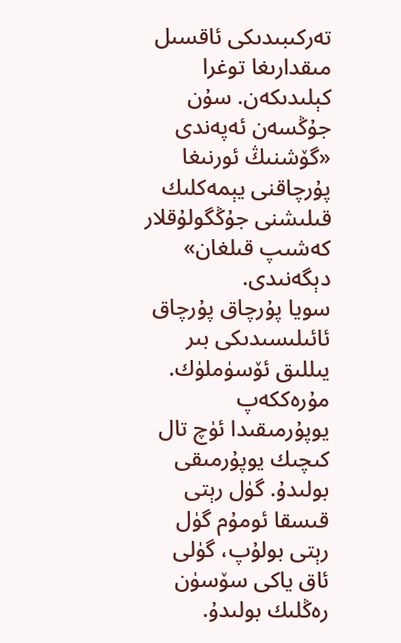تەركىبىدىكى ئاقسىل مىقدارىغا توغرا كېلىدىكەن. سۇن جۇڭسەن ئەپەندى «گۆشنىڭ ئورنىغا پۇرچاقنى يېمەكلىك قىلىشنى جۇڭگولۇقلار كەشىپ قىلغان» دېگەنىدى.
سويا پۇرچاق پۇرچاق ئائىلىسىدىكى بىر يىللىق ئۆسۈملۈك. مۇرەككەپ يوپۇرمىقىدا ئۈچ تال كىچىك يوپۇرمىقى بولىدۇ. گۈل رېتى قىسقا ئومۇم گۈل رېتى بولۇپ، گۈلى ئاق ياكى سۆسۈن رەڭلىك بولىدۇ.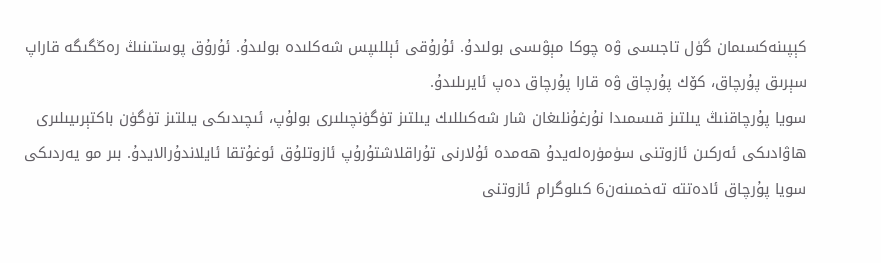كېپىنەكسىمان گۈل تاجىسى ۋە چوكا مېۋىسى بولىدۇ. ئۇرۇقى ئېللىپس شەكلىدە بولىدۇ. ئۇرۇق پوستىنىڭ رەڭگىگە قاراپ سېرىق پۇرچاق، كۆك پۇرچاق ۋە قارا پۇرچاق دەپ ئايرىلىدۇ.
سويا پۇرچاقنىڭ يىلتىز قىسمىدا نۇرغۇنلىغان شار شەكىللىك يىلتىز تۈگۈنچىلىرى بولۇپ، ئىچىدىكى يىلتىز تۈگۈن باكتېرىيىلىرى ھاۋادىكى ئەركىن ئازوتنى سۈمۈرەلەيدۇ ھەمدە ئۇلارنى تۇراقلاشتۇرۇپ ئازوتلۇق ئوغۇتقا ئايلاندۇرالايدۇ. بىر مو يەردىكى سويا پۇرچاق ئادەتتە تەخمىنەن6 كىلوگرام ئازوتنى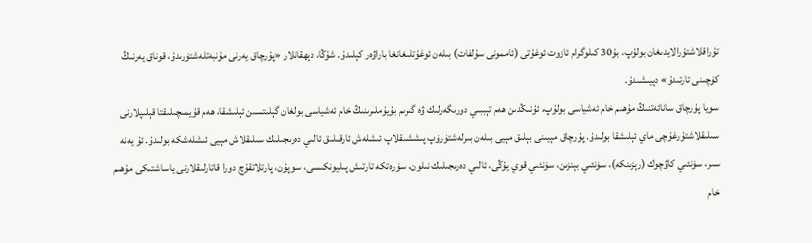تۇراقلاشتۇرالايدىغان بولۇپ، بۇ30 كىلوگرام ئازوت ئوغۇتى (ئاممونى سۇلفات) بىلەن ئوغۇتلىغانغا باراۋەر كېلىدۇ. شۇڭا، دېھقانلار «پۇرچاق يەرنى مۇنبەتلەشتۈرىدۇ، قوناق يەرنىڭ كۈچىنى تارتىدۇ» دېيىشىدۇ.
سويا پۇرچاق سانائەتنىڭ مۇھىم خام ئەشياسى بولۇپ، ئۇنىڭدىن ھەم تېببىي دورىگەرلىك ۋە گىرىم بۇيۇملىرىنىڭ خام ئەشياسى بولغان گېلىتسىن ئېلىشقا، ھەم قۇيمىچىلىقتا قېلىپلارنى سىلىقلاشتۇرغۇچى ماي ئېلىشقا بولىدۇ. پۇرچاق مېيىنى بېلىق مېيى بىلەن بىرلەشتۈرۈپ پىششىقلاپ ئىشلەش ئارقىلىق ئالىي دەرىجىلىك سىلىقلاش مېيى ئىشلەشكە بولىدۇ. ئۇ يەنە سىر، سۈنئىي كاۋچوك (رېزىنكە)، سۈنئىي بېنزىن، سۈنئىي قوي يۇڭى، ئالىي دەرىجىلىك نىلون، سۈرەتكە تارتىش پىليونكىسى، سوپۇن، پارتلاتقۇچ دورا قاتارلىقلارنى ياساشتىكى مۇھىم خام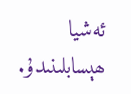ئەشيا ھېسابلىنىدۇ.